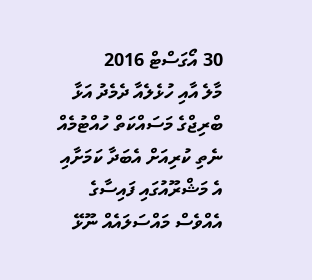30 އޯގަސްޓް 2016
މާލެ އާއި ހުޅެލެއާ ދެމެދު އަޅާ ބްރިޖްގެ މަސައްކަތް ހުއްޓުމެއް ނެތި ކުރިއަށް އެބަދާ ކަމަށާއި އެ މަޝްރޫއުގައި ފައިސާގެ އެއްވެސް މައްސަލައެއް ނޫޅޭ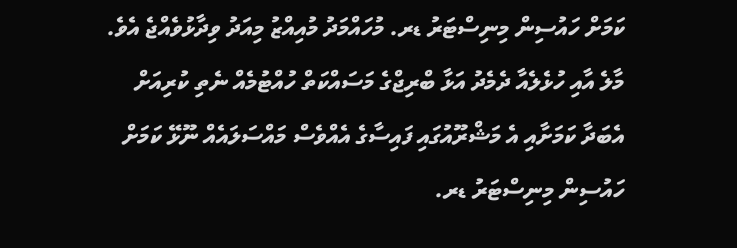ކަމަށް ހައުސިން މިނިސްޓަރު ޑރ. މުހައްމަދު މުއިއްޒު މިއަދު ވިދާޅުވެއްޖެ އެވެ.
މާލެ އާއި ހުޅެލެއާ ދެމެދު އަޅާ ބްރިޖްގެ މަސައްކަތް ހުއްޓުމެއް ނެތި ކުރިއަށް އެބަދާ ކަމަށާއި އެ މަޝްރޫއުގައި ފައިސާގެ އެއްވެސް މައްސަލައެއް ނޫޅޭ ކަމަށް ހައުސިން މިނިސްޓަރު ޑރ.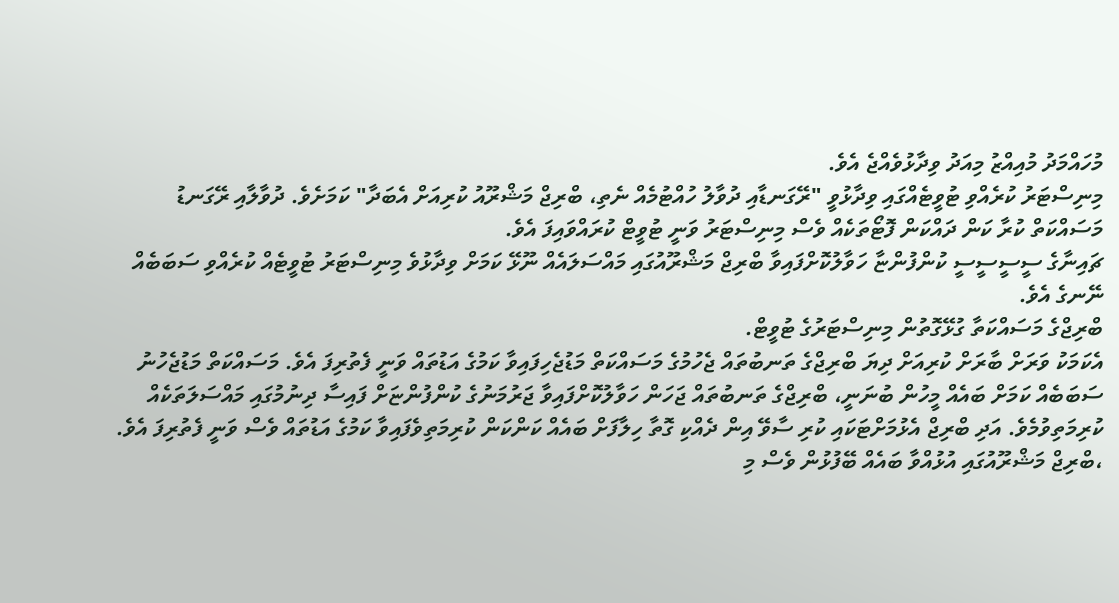މުހައްމަދު މުއިއްޒު މިއަދު ވިދާޅުވެއްޖެ އެވެ.
މިނިސްޓަރު ކުރެއްވި ޓުވީޓެއްގައި ވިދާޅުވީ "ރޭގަނޑާއި ދުވާލު ހުއްޓުމެއް ނެތި، ބްރިޖް މަޝްރޫއު ކުރިއަށް އެބަދާ" ކަމަށެވެ. ދުވާލާއި ރޭގަނޑު މަސައްކަތް ކުރާ ކަން ދައްކަން ފޮޓޯތަކެއް ވެސް މިނިސްޓަރު ވަނީ ޓުވީޓް ކުރައްވައިފަ އެވެ.
ޗައިނާގެ ސީސީސީސީ ކުންފުންޏާ ހަވާލުކޮށްފައިވާ ބްރިޖް މަޝްރޫއުގައި މައްސަލައެއް ނޫޅޭ ކަމަށް ވިދާޅުވެ މިނިސްޓަރު ޓުވީޓެއް ކުރެއްވި ސަބަބެއް ނޭނގެ އެވެ.
ބްރިޖްގެ މަސައްކަތާ ގުޅޭގޮތުން މިނިސްޓަރުގެ ޓުވީޓް.
އެކަމަކު ވަރަށް ބާރަށް ކުރިއަށް ދިޔަ ބްރިޖްގެ ތަނބުތައް ޖެހުމުގެ މަސައްކަތް މަޑުޖެހިފައިވާ ކަމުގެ އަޑުތައް ވަނީ ފެތުރިފަ އެވެ. މަސައްކަތް މަޑުޖެހުނު ސަބަބެއް ކަމަށް ބައެއް މީހުން ބުނަނީ، ބްރިޖްގެ ތަނބުތައް ޖަހަން ހަވާލުކޮށްފައިވާ ޖަރުމަނުގެ ކުންފުންޏަށް ފައިސާ ދިނުމުގައި މައްސަލަތަކެއް ކުރިމަތިވުމެވެ. އަދި ބްރިޖް އެޅުމަށްޓަކައި ކުރި ސާވޭ އިން ދެއްކި ގޮތާ ހިލާފަށް ބައެއް ކަންކަން ކުރިމަތިވެފައިވާ ކަމުގެ އަޑުތައް ވެސް ވަނީ ފެތުރިފަ އެވެ.
،ބްރިޖް މަޝްރޫއުގައި އުޅުއްވާ ބައެއް ބޭފުޅުން ވެސް މި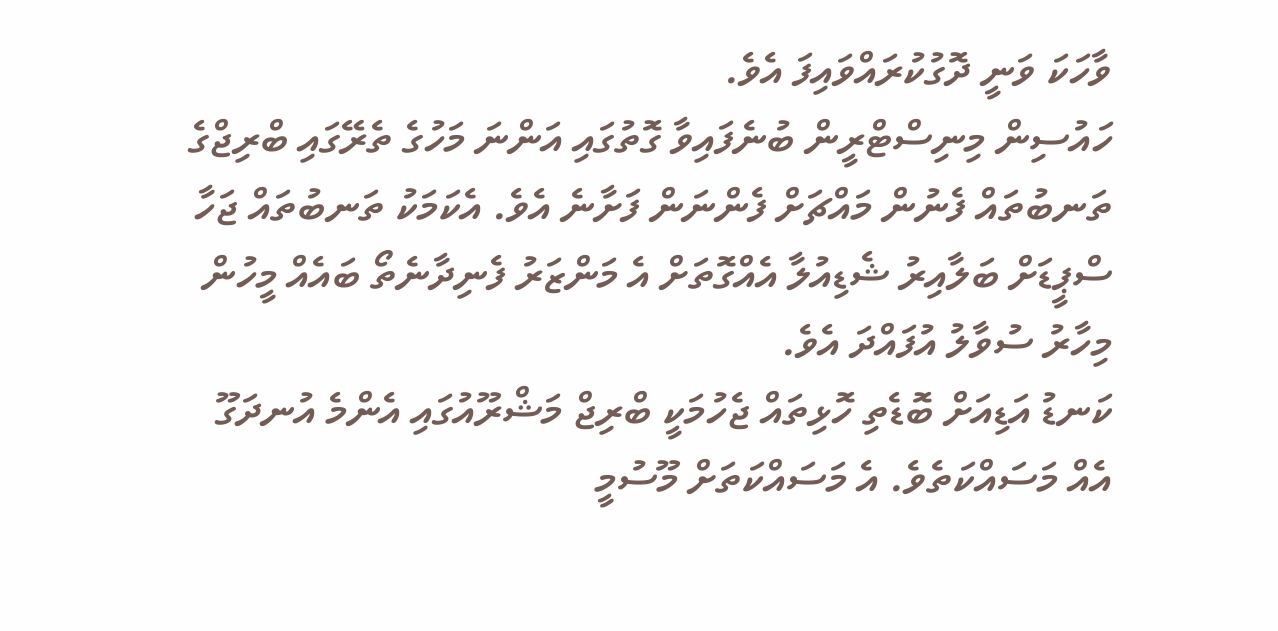ވާހަކަ ވަނީ ދޮގުކުރައްވައިފަ އެވެ.
ހައުސިން މިނިސްޓްރީން ބުނެފައިވާ ގޮތުގައި އަންނަ މަހުގެ ތެރޭގައި ބްރިޖްގެ ތަނބުތައް ފެނުން މައްޗަށް ފެންނަން ފަށާނެ އެވެ. އެކަމަކު ތަނބުތައް ޖަހާ ސްޕީޑަށް ބަލާއިރު ޝެޑިއުލާ އެއްގޮތަށް އެ މަންޒަރު ފެނިދާނެތޯ ބައެއް މީހުން މިހާރު ސުވާލު އުފައްދަ އެވެ.
ކަނޑު އަޑިއަށް ބޮޑެތި ހޮޅިތައް ޖެހުމަކީ ބްރިޖް މަޝްރޫއުގައި އެންމެ އުނދަގޫ އެއް މަސައްކަތެވެ. އެ މަސައްކަތަށް މޫސުމީ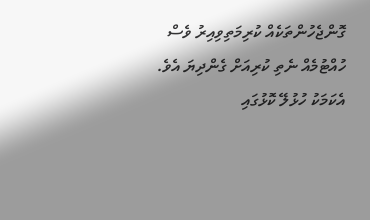ގޮންޖެހުންތަކެއް ކުރިމަތިވިއިރު ވެސް ހުއްޓުމެއް ނެތި ކުރިއަށް ގެންދިޔަ އެވެ. އެކަމަކު ހުޅުލޭ ކޮޅުގައި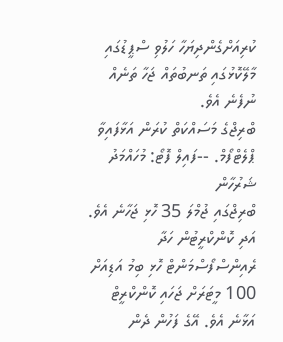ކުރިއަށްގެންދިޔަހާ ހަލުވި ސްޕީޑުގައި މާލޭކޮޅުގައި ތަނބުތައް ޖަހާ ތަނެއް ނުފެނެ އެވެ.
ބްރިޖްގެ މަސައްކަތް ކުރަން އަޅާފައިވާ ޕްލެޓްފޯމް. --ފައިލް ފޮޓޯ: މުހައްމަދު ޝަރުހާން
ބްރިޖްގައި ޖުމްލަ 35 ހޮޅި ޖަހާނެ އެވެ. އަދި ކޮންކްރީޓުން ހަދާ ރެއިންސްފޯސްމަންޓް ހޮޅި ބިމު އަޑިއަށް 100 މީޓަރަށް ޖަހައި ކޮންކްރީޓް އަޅާނެ އެވެ. އޭގެ ފަހުން ދެން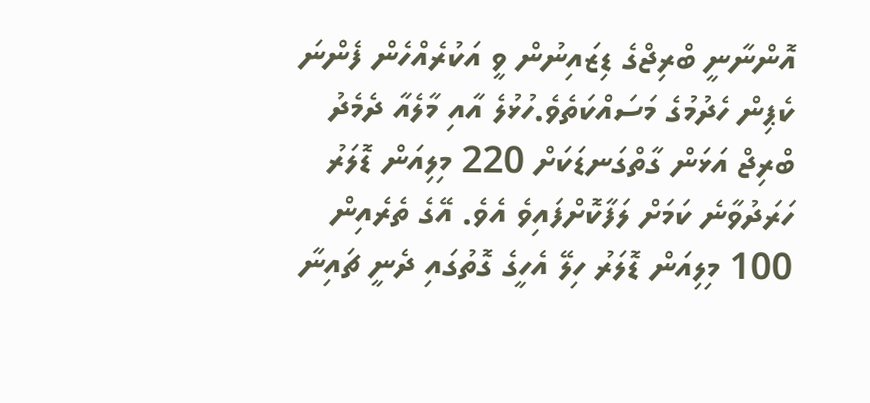އޮންނާނީ ބްރިޖްގެ ޑިޒައިނުން ވީ އަކުރެއްހެން ފެންނަ ކެޕިން ހެދުމުގެ މަސައްކަތެވެ.ހުޅުލެ އާއި މާލެއާ ދެމެދު ބްރިޖް އަޅަން ގާތްގަނޑަކަށް 220 މިލިއަން ޑޮލަރު ހަރަދުވާނެ ކަމަށް ލަފާކޮށްފައިވެ އެވެ. އޭގެ ތެރެއިން 100 މިލިއަން ޑޮލަރު ހިލޭ އެހީގެ ގޮތުގައި ދެނީ ޗައިނާ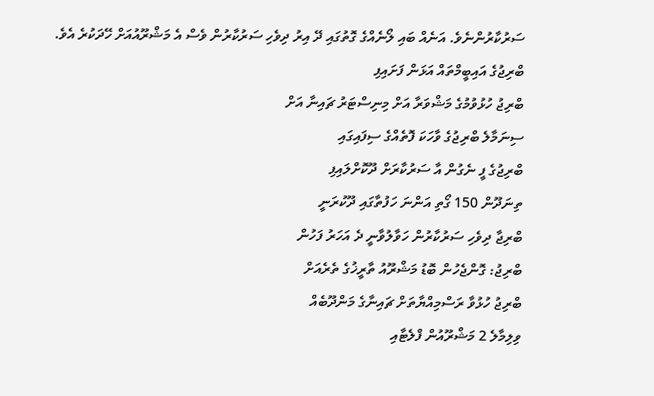ސަރުކާރުންނެވެ. އަނެއް ބައި ލޯނެއްގެ ގޮތުގައި ދޭ އިރު ދިވެހި ސަރުކާރުން ވެސް އެ މަޝްރޫއުއަށް ހޭދަކުރެ އެވެ.
ބްރިޖުގެ އައިބީމްތައް އަޅަން ފަށައިފި
ބްރިޖު ހުޅުވުމުގެ މަޝްވަރާ އަށް މިނިސްޓަރު ޗައިނާ އަށް
ސިނަމާލެ ބްރިޖުގެ ވާހަކަ ފޮތެއްގެ ސިފައިގައި
ބްރިޖުގެ ފީ ނެގުން އާ ސަރުކާރަށް ދޫކޮށްލައިފި
ތިނަދޫން 150 ގޯތި އަންނަ ހަފުތާގައި ދޫކުރަނީ
ބްރިޖާ ދިވެހި ސަރުކާރުން ހަވާލުވާނީ ދެ އަހަރު ފަހުން
ބްރިޖު: ގޮންޖެހުން ބޮޑު މަޝްރޫއު ތާރީޚުގެ ތެރެއަށް
ބްރިޖު ހުޅުވާ ރަސްމިއްޔާތަށް ޗައިނާގެ މަންދޫބެއް
ވިލިމާލެ 2 މަޝްރޫއުން ފްލެޓާއި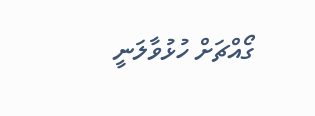ގޯއްޗަށް ހުޅުވާލަނީ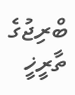ބްރިޖުގެ ތާރީޚީ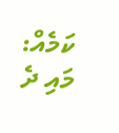ކަމެއް: މައި ދެ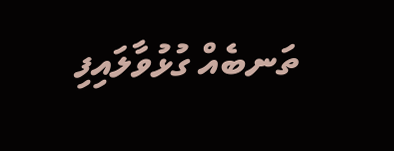ތަނބެއް ގުޅުވާލައިފި